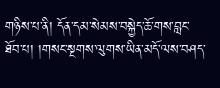གཉིས་པ་ནི། དོན་དམ་སེམས་བསྐྱེད་ཆོ་གས་བླང་ཐོབ་པ། །གསང་སྔགས་ལུགས་ཡིན་མདོ་ལས་བཤད་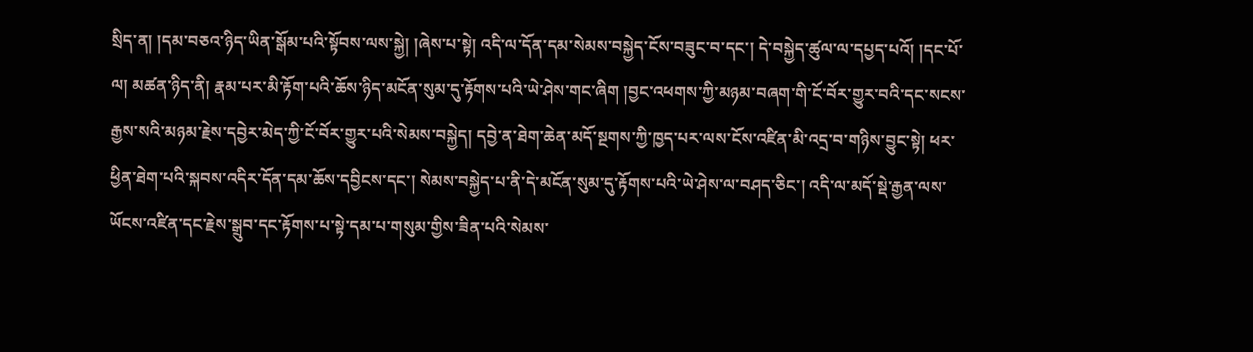སྲིད་ན། །དམ་བཅའ་ཉིད་ཡིན་སྒོམ་པའི་སྟོབས་ལས་སྐྱེ། །ཞེས་པ་སྟེ། འདི་ལ་དོན་དམ་སེམས་བསྐྱེད་ངོས་བཟུང་བ་དང་། དེ་བསྐྱེད་ཚུལ་ལ་དཔྱད་པའོ། །དང་པོ་ལ། མཚན་ཉིད་ནི། རྣམ་པར་མི་རྟོག་པའི་ཆོས་ཉིད་མངོན་སུམ་དུ་རྟོགས་པའི་ཡེ་ཤེས་གང་ཞིག །བྱང་འཕགས་ཀྱི་མཉམ་བཞག་གི་ངོ་བོར་གྱུར་བའི་དང་སངས་རྒྱས་སའི་མཉམ་རྗེས་དབྱེར་མེད་ཀྱི་ངོ་བོར་གྱུར་པའི་སེམས་བསྐྱེད། དབྱེ་ན་ཐེག་ཆེན་མདོ་སྔགས་ཀྱི་ཁྱད་པར་ལས་ངོས་འཛིན་མི་འདྲ་བ་གཉིས་བྱུང་སྟེ། ཕར་ཕྱིན་ཐེག་པའི་སྐབས་འདིར་དོན་དམ་ཆོས་དབྱིངས་དང་། སེམས་བསྐྱེད་པ་ནི་དེ་མངོན་སུམ་དུ་རྟོགས་པའི་ཡེ་ཤེས་ལ་བཤད་ཅིང་། འདི་ལ་མདོ་སྡེ་རྒྱན་ལས་ཡོངས་འཛིན་དང་རྗེས་སྒྲུབ་དང་རྟོགས་པ་སྟེ་དམ་པ་གསུམ་གྱིས་ཟིན་པའི་སེམས་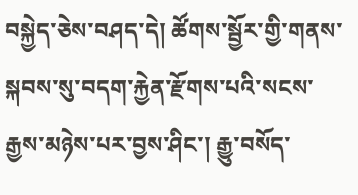བསྐྱེད་ཅེས་བཤད་དེ། ཚོགས་སྦྱོར་གྱི་གནས་སྐབས་སུ་བདག་རྐྱེན་རྫོགས་པའི་སངས་རྒྱས་མཉེས་པར་བྱས་ཤིང་། རྒྱུ་བསོད་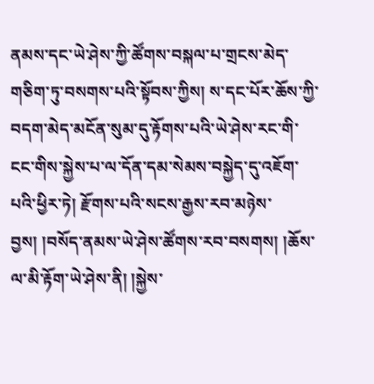ནམས་དང་ཡེ་ཤེས་ཀྱི་ཚོགས་བསྐལ་པ་གྲངས་མེད་གཅིག་ཏུ་བསགས་པའི་སྟོབས་ཀྱིས། ས་དང་པོར་ཆོས་ཀྱི་བདག་མེད་མངོན་སུམ་དུ་རྟོགས་པའི་ཡེ་ཤེས་རང་གི་ངང་གིས་སྐྱེས་པ་ལ་དོན་དམ་སེམས་བསྐྱེད་དུ་འཇོག་པའི་ཕྱིར་ཏེ། རྫོགས་པའི་སངས་རྒྱས་རབ་མཉེས་བྱས། །བསོད་ནམས་ཡེ་ཤེས་ཚོགས་རབ་བསགས། །ཆོས་ལ་མི་རྟོག་ཡེ་ཤེས་ནི། །སྐྱེས་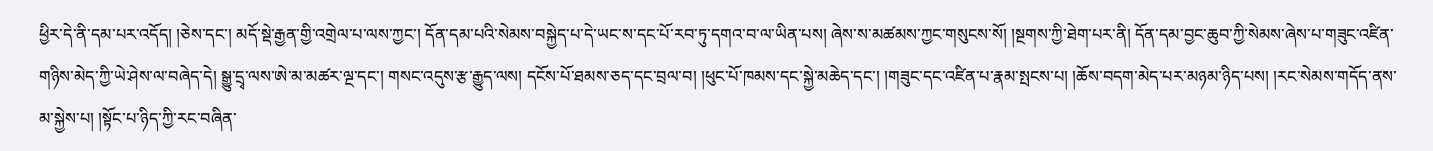ཕྱིར་དེ་ནི་དམ་པར་འདོད། །ཅེས་དང་། མདོ་སྡེ་རྒྱན་གྱི་འགྲེལ་པ་ལས་ཀྱང་། དོན་དམ་པའི་སེམས་བསྐྱེད་པ་དེ་ཡང་ས་དང་པོ་རབ་ཏུ་དགའ་བ་ལ་ཡིན་པས། ཞེས་ས་མཚམས་ཀྱང་གསུངས་སོ། །སྔགས་ཀྱི་ཐེག་པར་ནི། དོན་དམ་བྱང་ཆུབ་ཀྱི་སེམས་ཞེས་པ་གཟུང་འཛིན་གཉིས་མེད་ཀྱི་ཡེ་ཤེས་ལ་བཞེད་དེ། སྒྱུ་དྲྭ་ལས་ཨེ་མ་མཚར་ལྔ་དང་། གསང་འདུས་རྩ་རྒྱུད་ལས། དངོས་པོ་ཐམས་ཅད་དང་བྲལ་བ། །ཕུང་པོ་ཁམས་དང་སྐྱེ་མཆེད་དང་། །གཟུང་དང་འཛིན་པ་རྣམ་སྤངས་པ། །ཆོས་བདག་མེད་པར་མཉམ་ཉིད་པས། །རང་སེམས་གདོད་ནས་མ་སྐྱེས་པ། །སྟོང་པ་ཉིད་ཀྱི་རང་བཞིན་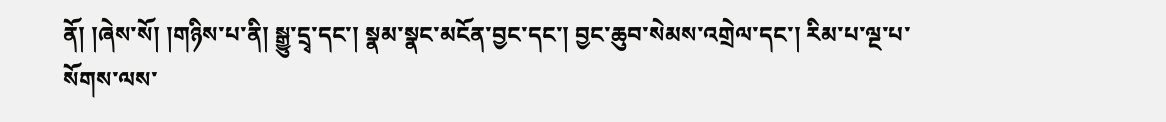ནོ། །ཞེས་སོ། །གཉིས་པ་ནི། སྒྱུ་དྲྭ་དང་། སྣམ་སྣང་མངོན་བྱང་དང་། བྱང་ཆུབ་སེམས་འགྲེལ་དང་། རིམ་པ་ལྔ་པ་སོགས་ལས་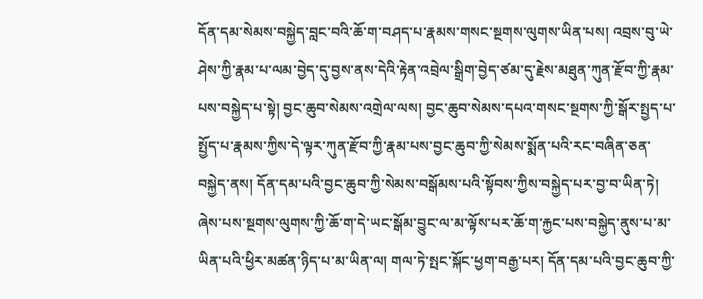དོན་དམ་སེམས་བསྐྱེད་བླང་བའི་ཆོ་ག་བཤད་པ་རྣམས་གསང་སྔགས་ལུགས་ཡིན་པས། འབྲས་བུ་ཡེ་ཤེས་ཀྱི་རྣམ་པ་ལམ་བྱེད་དུ་བྱས་ནས་དེའི་རྟེན་འབྲེལ་སྒྲིག་བྱེད་ཙམ་དུ་རྗེས་མཐུན་ཀུན་རྫོབ་ཀྱི་རྣམ་པས་བསྐྱེད་པ་སྟེ། བྱང་ཆུབ་སེམས་འགྲེལ་ལས། བྱང་ཆུབ་སེམས་དཔའ་གསང་སྔགས་ཀྱི་སྒོར་སྤྱད་པ་སྤྱོད་པ་རྣམས་ཀྱིས་དེ་ལྟར་ཀུན་རྫོབ་ཀྱི་རྣམ་པས་བྱང་ཆུབ་ཀྱི་སེམས་སྨོན་པའི་རང་བཞིན་ཅན་བསྐྱེད་ནས། དོན་དམ་པའི་བྱང་ཆུབ་ཀྱི་སེམས་བསྒོམས་པའི་སྟོབས་ཀྱིས་བསྐྱེད་པར་བྱ་བ་ཡིན་ཏེ། ཞེས་པས་སྔགས་ལུགས་ཀྱི་ཆོ་ག་དེ་ཡང་སྒོམ་བྱུང་ལ་མ་ལྟོས་པར་ཆོ་ག་རྐྱང་པས་བསྐྱེད་ནུས་པ་མ་ཡིན་པའི་ཕྱིར་མཚན་ཉིད་པ་མ་ཡིན་ལ། གལ་ཏེ་སྤང་སྐོང་ཕྱག་བརྒྱ་པར། དོན་དམ་པའི་བྱང་ཆུབ་ཀྱི་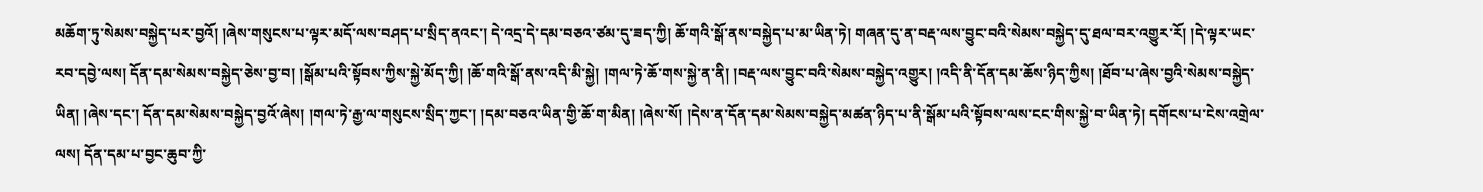མཆོག་ཏུ་སེམས་བསྐྱེད་པར་བྱའོ། །ཞེས་གསུངས་པ་ལྟར་མདོ་ལས་བཤད་པ་སྲིད་ནའང་། དེ་འདྲ་དེ་དམ་བཅའ་ཙམ་དུ་ཟད་ཀྱི། ཆོ་གའི་སྒོ་ནས་བསྐྱེད་པ་མ་ཡིན་ཏེ། གཞན་དུ་ན་བརྡ་ལས་བྱུང་བའི་སེམས་བསྐྱེད་དུ་ཐལ་བར་འགྱུར་རོ། །དེ་ལྟར་ཡང་རབ་དབྱེ་ལས། དོན་དམ་སེམས་བསྐྱེད་ཅེས་བྱ་བ། །སྒོམ་པའི་སྟོབས་ཀྱིས་སྐྱེ་མོད་ཀྱི། །ཆོ་གའི་སྒོ་ནས་འདི་མི་སྐྱེ། །གལ་ཏེ་ཆོ་གས་སྐྱེ་ན་ནི། །བརྡ་ལས་བྱུང་བའི་སེམས་བསྐྱེད་འགྱུར། །འདི་ནི་དོན་དམ་ཆོས་ཉིད་ཀྱིས། །ཐོབ་པ་ཞེས་བྱའི་སེམས་བསྐྱེད་ཡིན། །ཞེས་དང་། དོན་དམ་སེམས་བསྐྱེད་བྱའོ་ཞེས། །གལ་ཏེ་རྒྱ་ལ་གསུངས་སྲིད་ཀྱང་། །དམ་བཅའ་ཡིན་གྱི་ཆོ་ག་མིན། །ཞེས་སོ། །དེས་ན་དོན་དམ་སེམས་བསྐྱེད་མཚན་ཉིད་པ་ནི་སྒོམ་པའི་སྟོབས་ལས་ངང་གིས་སྐྱེ་བ་ཡིན་ཏེ། དགོངས་པ་ངེས་འགྲེལ་ལས། དོན་དམ་པ་བྱང་ཆུབ་ཀྱི་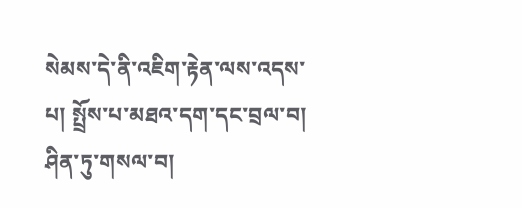སེམས་དེ་ནི་འཇིག་རྟེན་ལས་འདས་པ། སྤྲོས་པ་མཐའ་དག་དང་བྲལ་བ། ཤིན་ཏུ་གསལ་བ།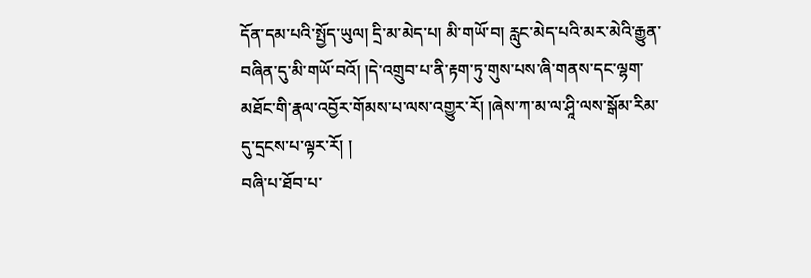དོན་དམ་པའི་སྤྱོད་ཡུལ། དྲི་མ་མེད་པ། མི་གཡོ་བ། རླུང་མེད་པའི་མར་མེའི་རྒྱུན་བཞིན་དུ་མི་གཡོ་བའོ། །དེ་འགྲུབ་པ་ནི་རྟག་ཏུ་གུས་པས་ཞི་གནས་དང་ལྷག་མཐོང་གི་རྣལ་འབྱོར་གོམས་པ་ལས་འགྱུར་རོ། །ཞེས་ཀ་མ་ལ་ཤཱི་ལས་སྒོམ་རིམ་དུ་དྲངས་པ་ལྟར་རོ། །
བཞི་པ་ཐོབ་པ་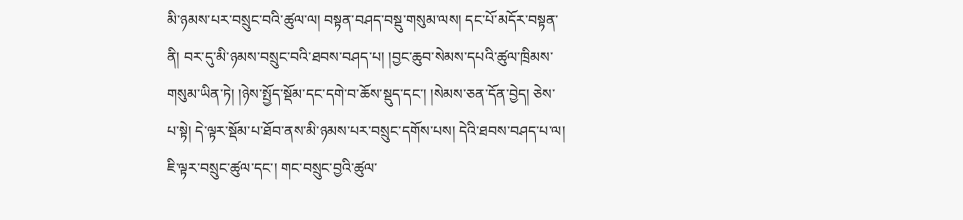མི་ཉམས་པར་བསྲུང་བའི་ཚུལ་ལ། བསྟན་བཤད་བསྡུ་གསུམ་ལས། དང་པོ་མདོར་བསྟན་ནི། བར་དུ་མི་ཉམས་བསྲུང་བའི་ཐབས་བཤད་པ། །བྱང་ཆུབ་སེམས་དཔའི་ཚུལ་ཁྲིམས་གསུམ་ཡིན་ཏེ། །ཉེས་སྤྱོད་སྡོམ་དང་དགེ་བ་ཆོས་སྡུད་དང་། །སེམས་ཅན་དོན་བྱེད། ཅེས་པ་སྟེ། དེ་ལྟར་སྡོམ་པ་ཐོབ་ནས་མི་ཉམས་པར་བསྲུང་དགོས་པས། དེའི་ཐབས་བཤད་པ་ལ། ཇི་ལྟར་བསྲུང་ཚུལ་དང་། གང་བསྲུང་བྱའི་ཚུལ་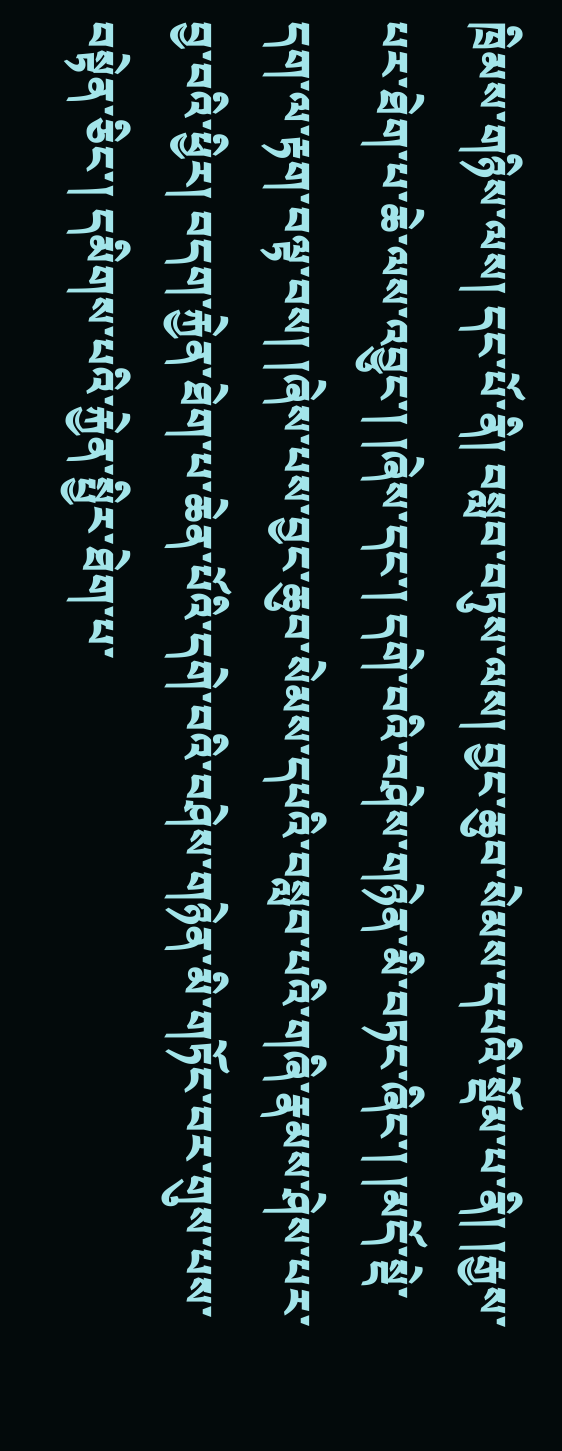ཁྲིམས་གཉིས་ལས། དང་པོ་ནི། བསླབ་བཏུས་ལས། བྱང་ཆུབ་སེམས་དཔའི་སྡོམ་པ་ནི། །རྒྱས་པར་ཐེག་པ་ཆེ་ལས་འབྱུང་། །ཞེས་དང་། དགེ་བའི་བཤེས་གཉེན་མི་བཏང་ཞིང་། །མདོ་སྡེ་དག་ལ་རྟག་བལྟ་བས། །ཞེས་པས་བྱང་ཆུབ་སེམས་དཔའི་བསླབ་པའི་གཞི་རྣམས་ཤེས་པར་བྱ་བའི་ཕྱིར། བདག་རྐྱེན་ཐེག་པ་ཆེན་པོའི་དགེ་བའི་བཤེས་གཉེན་མི་གཏོང་བར་གུས་པས་བསྟེན་ཅིང་། དམིགས་པའི་རྐྱེན་སྤྱིར་ཐེག་པ་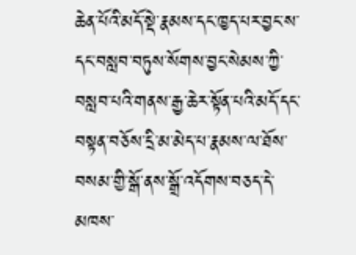ཆེན་པོའི་མདོ་སྡེ་རྣམས་དང་ཁྱད་པར་བྱང་ས་དང་བསླབ་བཏུས་སོགས་བྱང་སེམས་ཀྱི་བསླབ་པའི་གནས་རྒྱ་ཆེར་སྟོན་པའི་མདོ་དང་བསྟན་བཅོས་དྲི་མ་མེད་པ་རྣམས་ལ་ཐོས་བསམ་གྱི་སྒོ་ནས་སྒྲོ་འདོགས་བཅད་དེ་མཁས་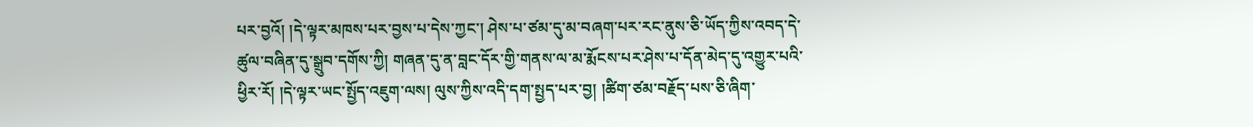པར་བྱའོ། །དེ་ལྟར་མཁས་པར་བྱས་པ་དེས་ཀྱང་། ཤེས་པ་ཙམ་དུ་མ་བཞག་པར་རང་ནུས་ཅི་ཡོད་ཀྱིས་འབད་དེ་ཚུལ་བཞིན་དུ་སྒྲུབ་དགོས་ཀྱི། གཞན་དུ་ན་བླང་དོར་གྱི་གནས་ལ་མ་རྨོངས་པར་ཤེས་པ་དོན་མེད་དུ་འགྱུར་པའི་ཕྱིར་རོ། །དེ་ལྟར་ཡང་སྤྱོད་འཇུག་ལས། ལུས་ཀྱིས་འདི་དག་སྤྱད་པར་བྱ། །ཚིག་ཙམ་བརྗོད་པས་ཅི་ཞིག་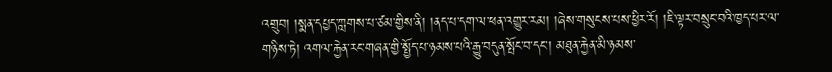འགྲུབ། །སྨན་དཔྱད་ཀླགས་པ་ཙམ་གྱིས་ནི། །ནད་པ་དག་ལ་ཕན་འགྱུར་རམ། །ཞེས་གསུངས་པས་ཕྱིར་རོ། །ཇི་ལྟར་བསྲུང་བའི་ཁྱད་པར་ལ་གཉིས་ཏེ། འགལ་རྐྱེན་རང་གཞན་གྱི་སྤྱོད་པ་ཉམས་པའི་རྒྱུ་བདུན་སྤོང་བ་དང་། མཐུན་རྐྱེན་མི་ཉམས་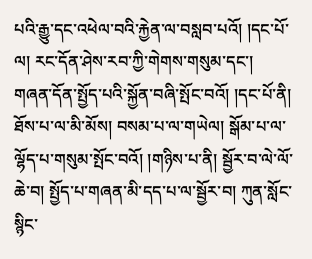པའི་རྒྱུ་དང་འཕེལ་བའི་རྐྱེན་ལ་བསླབ་པའོ། །དང་པོ་ལ། རང་དོན་ཤེས་རབ་ཀྱི་གེགས་གསུམ་དང་། གཞན་དོན་སྤྱོད་པའི་སྐྱོན་བཞི་སྤོང་བའོ། །དང་པོ་ནི། ཐོས་པ་ལ་མི་མོས། བསམ་པ་ལ་གཡེལ། སྒོམ་པ་ལ་ལྷོད་པ་གསུམ་སྤོང་བའོ། །གཉིས་པ་ནི། སྦྱོར་བ་ལེ་ལོ་ཆེ་བ། སྤྱོད་པ་གཞན་མི་དད་པ་ལ་སྦྱོར་བ། ཀུན་སློང་སྙིང་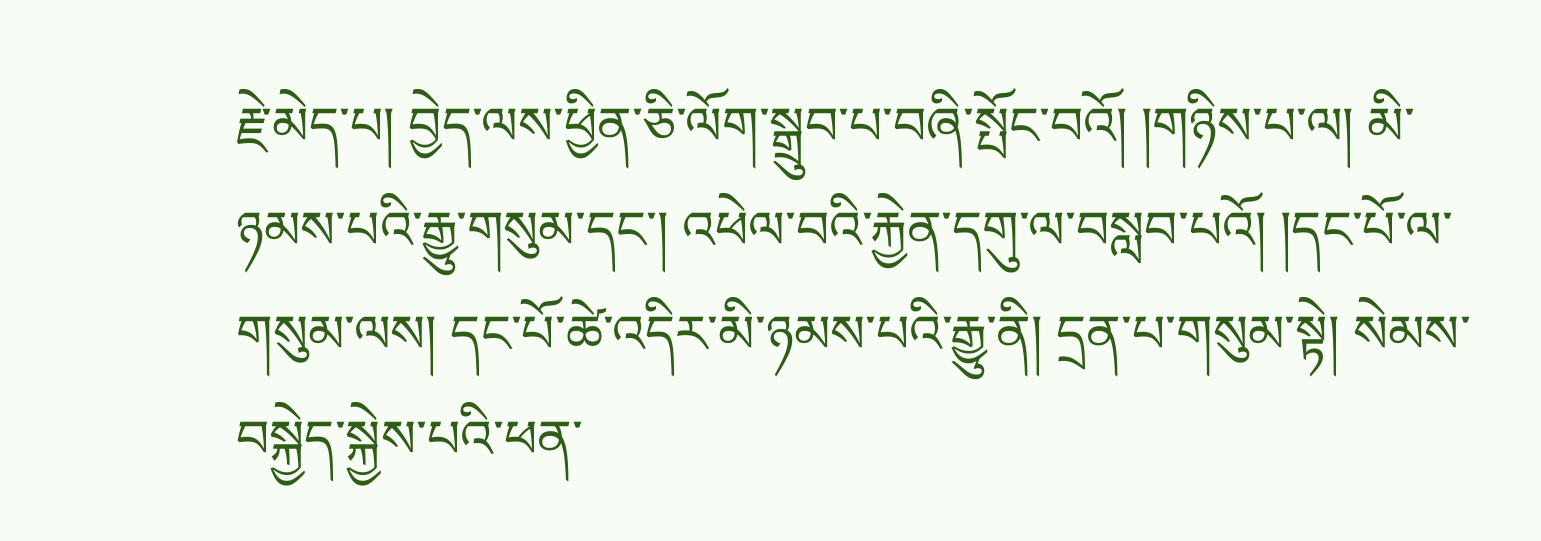རྗེ་མེད་པ། བྱེད་ལས་ཕྱིན་ཅི་ལོག་སྒྲུབ་པ་བཞི་སྤོང་བའོ། །གཉིས་པ་ལ། མི་ཉམས་པའི་རྒྱུ་གསུམ་དང་། འཕེལ་བའི་རྐྱེན་དགུ་ལ་བསླབ་པའོ། །དང་པོ་ལ་གསུམ་ལས། དང་པོ་ཚེ་འདིར་མི་ཉམས་པའི་རྒྱུ་ནི། དྲན་པ་གསུམ་སྟེ། སེམས་བསྐྱེད་སྐྱེས་པའི་ཕན་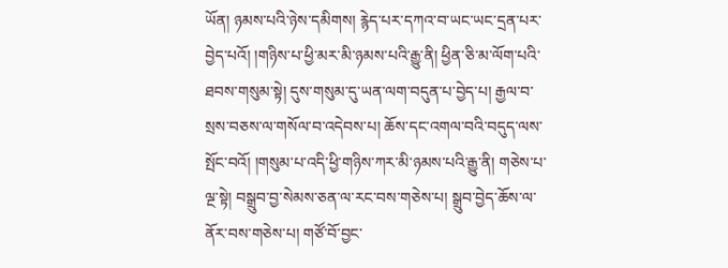ཡོན། ཉམས་པའི་ཉེས་དམིགས། རྙེད་པར་དཀའ་བ་ཡང་ཡང་དྲན་པར་བྱེད་པའོ། །གཉིས་པ་ཕྱི་མར་མི་ཉམས་པའི་རྒྱུ་ནི། ཕྱིན་ཅི་མ་ལོག་པའི་ཐབས་གསུམ་སྟེ། དུས་གསུམ་དུ་ཡན་ལག་བདུན་པ་བྱེད་པ། རྒྱལ་བ་སྲས་བཅས་ལ་གསོལ་བ་འདེབས་པ། ཆོས་དང་འགལ་བའི་བདུད་ལས་སྤོང་བའོ། །གསུམ་པ་འདི་ཕྱི་གཉིས་ཀར་མི་ཉམས་པའི་རྒྱུ་ནི། གཅེས་པ་ལྔ་སྟེ། བསྒྲུབ་བྱ་སེམས་ཅན་ལ་རང་བས་གཅེས་པ། སྒྲུབ་བྱེད་ཆོས་ལ་ནོར་བས་གཅེས་པ། གཙོ་བོ་བྱང་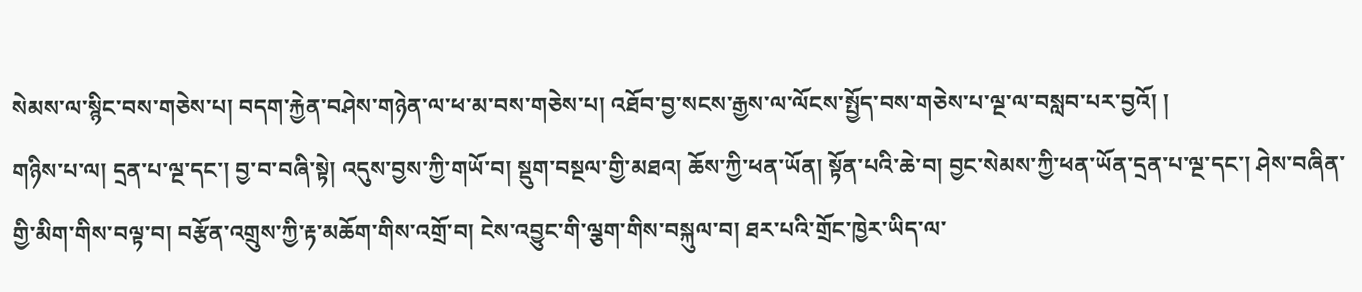སེམས་ལ་སྙིང་བས་གཅེས་པ། བདག་རྐྱེན་བཤེས་གཉེན་ལ་ཕ་མ་བས་གཅེས་པ། འཐོབ་བྱ་སངས་རྒྱས་ལ་ལོངས་སྤྱོད་བས་གཅེས་པ་ལྔ་ལ་བསླབ་པར་བྱའོ། །
གཉིས་པ་ལ། དྲན་པ་ལྔ་དང་། བྱ་བ་བཞི་སྟེ། འདུས་བྱས་ཀྱི་གཡོ་བ། སྡུག་བསྔལ་གྱི་མཐའ། ཆོས་ཀྱི་ཕན་ཡོན། སྟོན་པའི་ཆེ་བ། བྱང་སེམས་ཀྱི་ཕན་ཡོན་དྲན་པ་ལྔ་དང་། ཤེས་བཞིན་གྱི་མིག་གིས་བལྟ་བ། བརྩོན་འགྲུས་ཀྱི་རྟ་མཆོག་གིས་འགྲོ་བ། ངེས་འབྱུང་གི་ལྕག་གིས་བསྐུལ་བ། ཐར་པའི་གྲོང་ཁྱེར་ཡིད་ལ་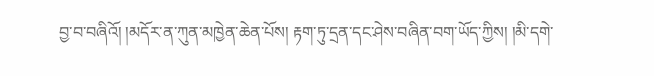བྱ་བ་བཞིའོ། །མདོར་ན་ཀུན་མཁྱེན་ཆེན་པོས། རྟག་ཏུ་དྲན་དང་ཤེས་བཞིན་བག་ཡོད་ཀྱིས། །མི་དགེ་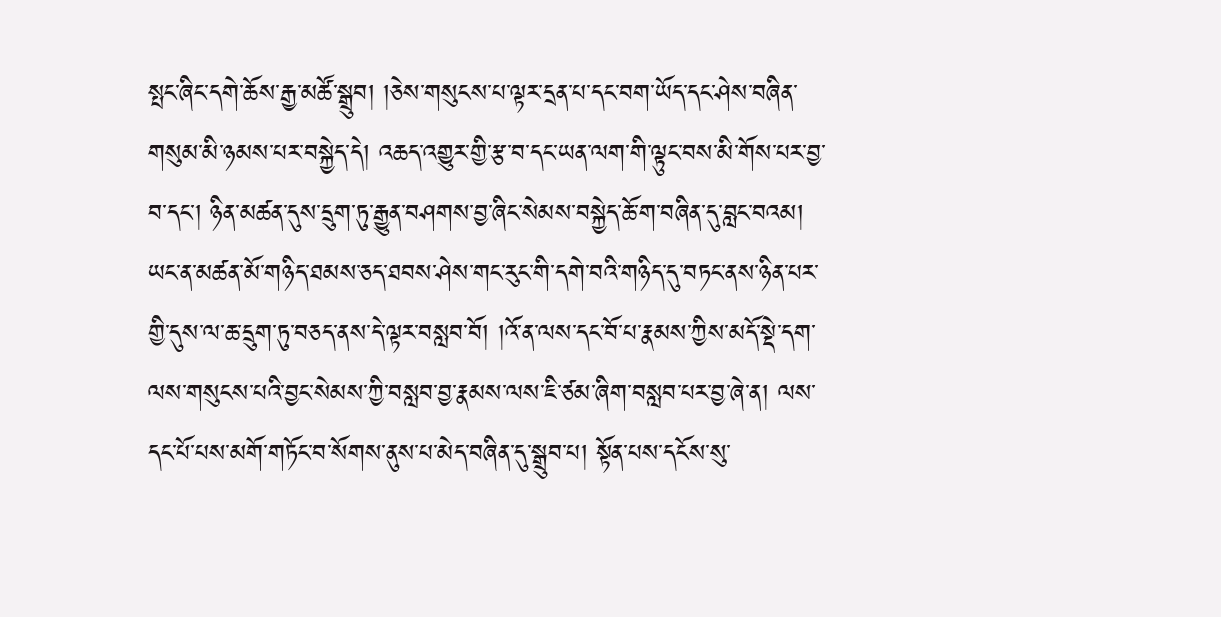སྤང་ཞིང་དགེ་ཆོས་རྒྱ་མཚོ་སྒྲུབ། །ཅེས་གསུངས་པ་ལྟར་དྲན་པ་དང་བག་ཡོད་དང་ཤེས་བཞིན་གསུམ་མི་ཉམས་པར་བསྐྱེད་དེ། འཆད་འགྱུར་གྱི་རྩ་བ་དང་ཡན་ལག་གི་ལྟུང་བས་མི་གོས་པར་བྱ་བ་དང་། ཉིན་མཚན་དུས་དྲུག་ཏུ་རྒྱུན་བཤགས་བྱ་ཞིང་སེམས་བསྐྱེད་ཆོ་ག་བཞིན་དུ་བླང་བའམ། ཡང་ན་མཚན་མོ་གཉིད་ཐམས་ཅད་ཐབས་ཤེས་གང་རུང་གི་དགེ་བའི་གཉིད་དུ་བཏང་ནས་ཉིན་པར་གྱི་དུས་ལ་ཆ་དྲུག་ཏུ་བཅད་ནས་དེ་ལྟར་བསླབ་བོ། །འོ་ན་ལས་དང་བོ་པ་རྣམས་ཀྱིས་མདོ་སྡེ་དག་ལས་གསུངས་པའི་བྱང་སེམས་ཀྱི་བསླབ་བྱ་རྣམས་ལས་ཇི་ཙམ་ཞིག་བསླབ་པར་བྱ་ཞེ་ན། ལས་དང་པོ་པས་མགོ་གཏོང་བ་སོགས་ནུས་པ་མེད་བཞིན་དུ་སྒྲུབ་པ། སྟོན་པས་དངོས་སུ་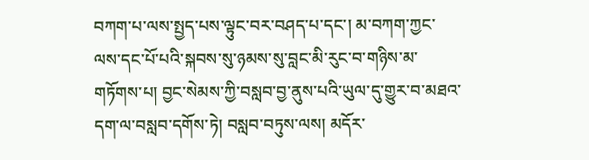བཀག་པ་ལས་སྤྱད་པས་ལྟུང་བར་བཤད་པ་དང་། མ་བཀག་ཀྱང་ལས་དང་པོ་པའི་སྐབས་སུ་ཉམས་སུ་བླང་མི་རུང་བ་གཉིས་མ་གཏོགས་པ། བྱང་སེམས་ཀྱི་བསླབ་བྱ་ནུས་པའི་ཡུལ་དུ་གྱུར་བ་མཐའ་དག་ལ་བསླབ་དགོས་ཏེ། བསླབ་བཏུས་ལས། མདོར་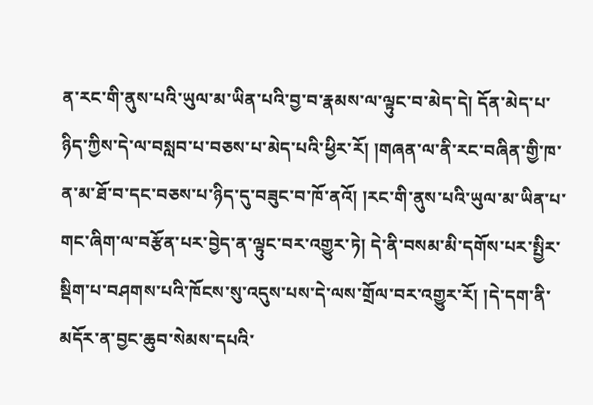ན་རང་གི་ནུས་པའི་ཡུལ་མ་ཡིན་པའི་བྱ་བ་རྣམས་ལ་ལྟུང་བ་མེད་དེ། དོན་མེད་པ་ཉིད་ཀྱིས་དེ་ལ་བསླབ་པ་བཅས་པ་མེད་པའི་ཕྱིར་རོ། །གཞན་ལ་ནི་རང་བཞིན་གྱི་ཁ་ན་མ་ཐོ་བ་དང་བཅས་པ་ཉིད་དུ་བཟུང་བ་ཁོ་ནའོ། །རང་གི་ནུས་པའི་ཡུལ་མ་ཡིན་པ་གང་ཞིག་ལ་བརྩོན་པར་བྱེད་ན་ལྟུང་བར་འགྱུར་ཏེ། དེ་ནི་བསམ་མི་དགོས་པར་སྤྱིར་སྡིག་པ་བཤགས་པའི་ཁོངས་སུ་འདུས་པས་དེ་ལས་གྲོལ་བར་འགྱུར་རོ། །དེ་དག་ནི་མདོར་ན་བྱང་ཆུབ་སེམས་དཔའི་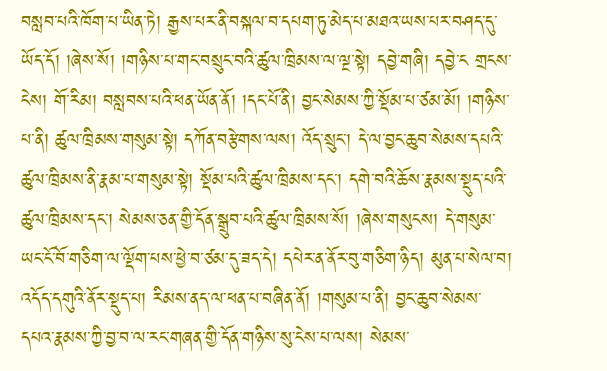བསླབ་པའི་ཁོག་པ་ཡིན་ཏེ། རྒྱས་པར་ནི་བསྐལ་བ་དཔག་ཏུ་མེད་པ་མཐའ་ཡས་པར་བཤད་དུ་ཡོད་དོ། །ཞེས་སོ། །གཉིས་པ་གང་བསྲུང་བའི་ཚུལ་ཁྲིམས་ལ་ལྔ་སྟེ། དབྱེ་གཞི། དབྱེ་ང གྲངས་ངེས། གོ་རིམ། བསླབས་པའི་ཕན་ཡོན་ནོ། །དང་པོ་ནི། བྱང་སེམས་ཀྱི་སྡོམ་པ་ཙམ་མོ། །གཉིས་པ་ནི། ཚུལ་ཁྲིམས་གསུམ་སྟེ། དཀོན་བརྩེགས་ལས། འོད་སྲུང་། དེ་ལ་བྱང་ཆུབ་སེམས་དཔའི་ཚུལ་ཁྲིམས་ནི་རྣམ་པ་གསུམ་སྟེ། སྡོམ་པའི་ཚུལ་ཁྲིམས་དང་། དགེ་བའི་ཆོས་རྣམས་སྡུད་པའི་ཚུལ་ཁྲིམས་དང་། སེམས་ཅན་གྱི་དོན་སྒྲུབ་པའི་ཚུལ་ཁྲིམས་སོ། །ཞེས་གསུངས། དེ་གསུམ་ཡང་ངོ་བོ་གཅིག་ལ་ལྡོག་པས་ཕྱེ་བ་ཙམ་དུ་ཟད་དེ། དཔེར་ན་ནོར་བུ་གཅིག་ཉིད། མུན་པ་སེལ་བ། འདོད་དགུའི་ནོར་སྡུད་པ། རིམས་ནད་ལ་ཕན་པ་བཞིན་ནོ། །གསུམ་པ་ནི། བྱང་ཆུབ་སེམས་དཔའ་རྣམས་ཀྱི་བྱ་བ་ལ་རང་གཞན་གྱི་དོན་གཉིས་སུ་ངེས་པ་ལས། སེམས་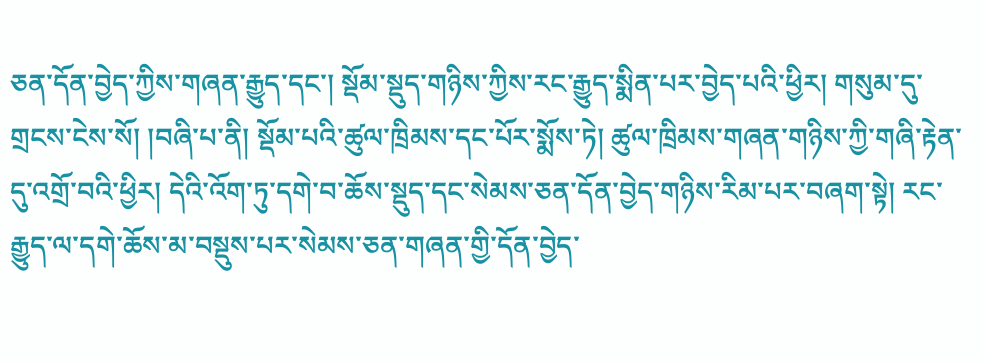ཅན་དོན་བྱེད་ཀྱིས་གཞན་རྒྱུད་དང་། སྡོམ་སྡུད་གཉིས་ཀྱིས་རང་རྒྱུད་སྨིན་པར་བྱེད་པའི་ཕྱིར། གསུམ་དུ་གྲངས་ངེས་སོ། །བཞི་པ་ནི། སྡོམ་པའི་ཚུལ་ཁྲིམས་དང་པོར་སྨོས་ཏེ། ཚུལ་ཁྲིམས་གཞན་གཉིས་ཀྱི་གཞི་རྟེན་དུ་འགྲོ་བའི་ཕྱིར། དེའི་འོག་ཏུ་དགེ་བ་ཆོས་སྡུད་དང་སེམས་ཅན་དོན་བྱེད་གཉིས་རིམ་པར་བཞག་སྟེ། རང་རྒྱུད་ལ་དགེ་ཆོས་མ་བསྡུས་པར་སེམས་ཅན་གཞན་གྱི་དོན་བྱེད་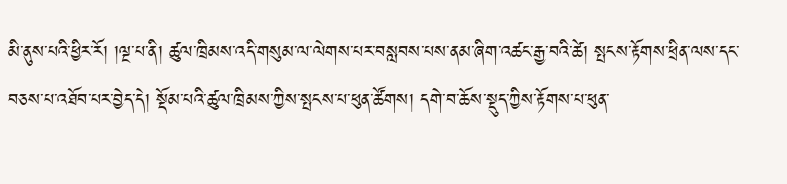མི་ནུས་པའི་ཕྱིར་རོ། །ལྔ་པ་ནི། ཚུལ་ཁྲིམས་འདི་གསུམ་ལ་ལེགས་པར་བསླབས་པས་ནམ་ཞིག་འཚང་རྒྱ་བའི་ཚེ། སྤངས་རྟོགས་ཕྲིན་ལས་དང་བཅས་པ་འཐོབ་པར་བྱེད་དེ། སྡོམ་པའི་ཚུལ་ཁྲིམས་ཀྱིས་སྤངས་པ་ཕུན་ཚོགས། དགེ་བ་ཆོས་སྡུད་ཀྱིས་རྟོགས་པ་ཕུན་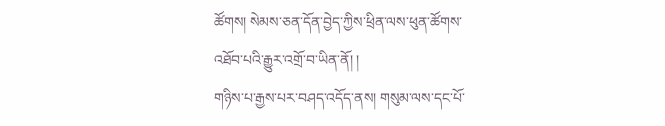ཚོགས། སེམས་ཅན་དོན་བྱེད་ཀྱིས་ཕྲིན་ལས་ཕུན་ཚོགས་འཐོབ་པའི་རྒྱུར་འགྲོ་བ་ཡིན་ནོ། །
གཉིས་པ་རྒྱས་པར་བཤད་འདོད་ནས། གསུམ་ལས་དང་པོ་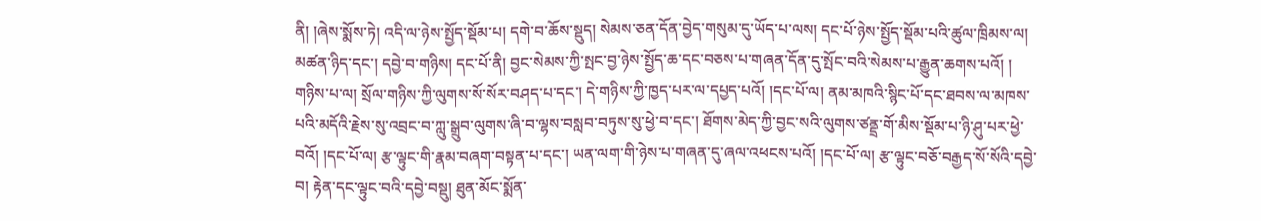ནི། །ཞེས་སྨོས་ཏེ། འདི་ལ་ཉེས་སྤྱོད་སྡོམ་པ། དགེ་བ་ཆོས་སྡུད། སེམས་ཅན་དོན་བྱེད་གསུམ་དུ་ཡོད་པ་ལས། དང་པོ་ཉེས་སྤྱོད་སྡོམ་པའི་ཚུལ་ཁྲིམས་ལ། མཚན་ཉིད་དང་། དབྱེ་བ་གཉིས། དང་པོ་ནི། བྱང་སེམས་ཀྱི་སྤང་བྱ་ཉེས་སྤྱོད་ཆ་དང་བཅས་པ་གཞན་དོན་དུ་སྤོང་བའི་སེམས་པ་རྒྱུན་ཆགས་པའོ། །
གཉིས་པ་ལ། སྲོལ་གཉིས་ཀྱི་ལུགས་སོ་སོར་བཤད་པ་དང་། དེ་གཉིས་ཀྱི་ཁྱད་པར་ལ་དཔྱད་པའོ། །དང་པོ་ལ། ནམ་མཁའི་སྙིང་པོ་དང་ཐབས་ལ་མཁས་པའི་མདོའི་རྗེས་སུ་འབྲང་བ་ཀླུ་སྒྲུབ་ལུགས་ཞི་བ་ལྷས་བསླབ་བཏུས་སུ་ཕྱེ་བ་དང་། ཐོགས་མེད་ཀྱི་བྱང་སའི་ལུགས་ཙནྡྲ་གོ་མིས་སྡོམ་པ་ཉི་ཤུ་པར་ཕྱེ་བའོ། །དང་པོ་ལ། རྩ་ལྟུང་གི་རྣམ་བཞག་བསྟན་པ་དང་། ཡན་ལག་གི་ཉེས་པ་གཞན་དུ་ཞལ་འཕངས་པའོ། །དང་པོ་ལ། རྩ་ལྟུང་བཅོ་བརྒྱད་སོ་སོའི་དབྱེ་བ། རྟེན་དང་ལྟུང་བའི་དབྱེ་བསྡུ། ཐུན་མོང་སྨོན་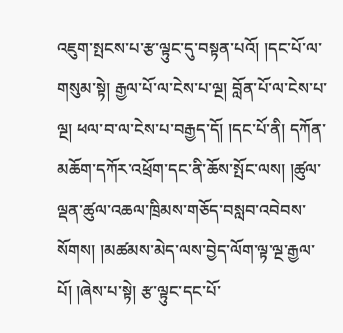འཇུག་སྤངས་པ་རྩ་ལྟུང་དུ་བསྟན་པའོ། །དང་པོ་ལ་གསུམ་སྟེ། རྒྱལ་པོ་ལ་ངེས་པ་ལྔ། བློན་པོ་ལ་ངེས་པ་ལྔ། ཕལ་བ་ལ་ངེས་པ་བརྒྱད་དོ། །དང་པོ་ནི། དཀོན་མཆོག་དཀོར་འཕྲོག་དང་ནི་ཆོས་སྤོང་ལས། །ཚུལ་ལྡན་ཚུལ་འཆལ་ཁྲིམས་གཅོད་བསླབ་འབེབས་སོགས། །མཚམས་མེད་ལས་བྱེད་ལོག་ལྟ་ལྔ་རྒྱལ་པོ། །ཞེས་པ་སྟེ། རྩ་ལྟུང་དང་པོ་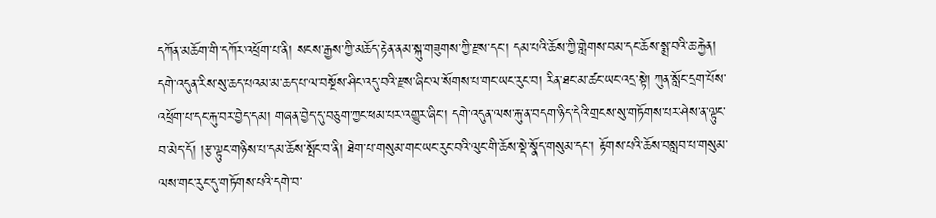དཀོན་མཆོག་གི་དཀོར་འཕྲོག་པ་ནི། སངས་རྒྱས་ཀྱི་མཆོད་རྟེན་ནམ་སྐུ་གཟུགས་ཀྱི་རྫས་དང་། དམ་པའི་ཆོས་ཀྱི་གླེགས་བམ་དང་ཆོས་སྨྲ་བའི་ཆ་རྐྱེན། དགེ་འདུན་རིས་སུ་ཆད་པའམ་མ་ཆད་པ་ལ་བསྔོས་ཤིང་འདུ་བའི་རྫས་ཞིང་ལ་སོགས་པ་གང་ཡང་རུང་བ། རིན་ཐང་མ་ཚང་ཡང་འདྲ་སྟེ། ཀུན་སློང་དྲག་པོས་འཕྲོག་པ་དང་རྐུ་བར་བྱེད་དམ། གཞན་བྱེད་དུ་བཅུག་ཀྱང་ཕམ་པར་འགྱུར་ཞིང་། དགེ་འདུན་ལས་རྐུ་ན་བདག་ཉིད་དེའི་གྲངས་སུ་གཏོགས་པར་ཤེས་ན་ལྟུང་བ་མེད་དོ། །རྩ་ལྟུང་གཉིས་པ་དམ་ཆོས་སྤོང་བ་ནི། ཐེག་པ་གསུམ་གང་ཡང་རུང་བའི་ལུང་གི་ཆོས་སྡེ་སྣོད་གསུམ་དང་། རྟོགས་པའི་ཆོས་བསླབ་པ་གསུམ་ལས་གང་རུང་དུ་གཏོགས་པའི་དགེ་བ་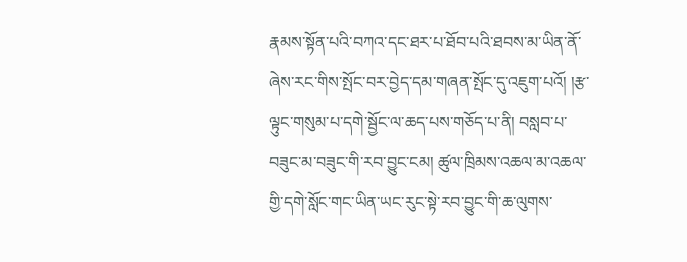རྣམས་སྟོན་པའི་བཀའ་དང་ཐར་པ་ཐོབ་པའི་ཐབས་མ་ཡིན་ནོ་ཞེས་རང་གིས་སྤོང་བར་བྱེད་དམ་གཞན་སྤོང་དུ་འཇུག་པའོ། །རྩ་ལྟུང་གསུམ་པ་དགེ་སྦྱོང་ལ་ཆད་པས་གཅོད་པ་ནི། བསླབ་པ་བཟུང་མ་བཟུང་གི་རབ་བྱུང་ངམ། ཚུལ་ཁྲིམས་འཆལ་མ་འཆལ་གྱི་དགེ་སློང་གང་ཡིན་ཡང་རུང་སྟེ་རབ་བྱུང་གི་ཆ་ལུགས་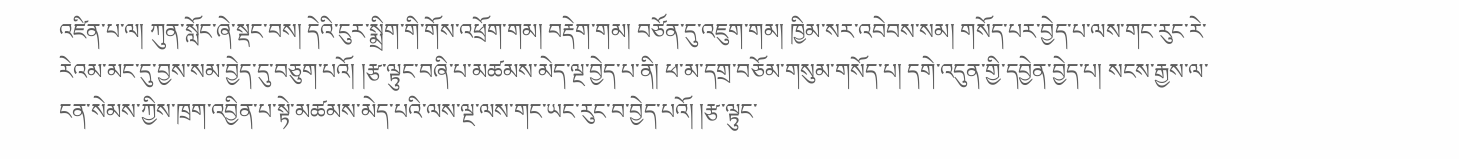འཛིན་པ་ལ། ཀུན་སློང་ཞེ་སྡང་བས། དེའི་ངུར་སྨྲིག་གི་གོས་འཕྲོག་གམ། བརྡེག་གམ། བཙོན་དུ་འཇུག་གམ། ཁྱིམ་སར་འབེབས་སམ། གསོད་པར་བྱེད་པ་ལས་གང་རུང་རེ་རེའམ་མང་དུ་བྱས་སམ་བྱེད་དུ་བཅུག་པའོ། །རྩ་ལྟུང་བཞི་པ་མཚམས་མེད་ལྔ་བྱེད་པ་ནི། ཕ་མ་དགྲ་བཅོམ་གསུམ་གསོད་པ། དགེ་འདུན་གྱི་དབྱེན་བྱེད་པ། སངས་རྒྱས་ལ་ངན་སེམས་ཀྱིས་ཁྲག་འབྱིན་པ་སྟེ་མཚམས་མེད་པའི་ལས་ལྔ་ལས་གང་ཡང་རུང་བ་བྱེད་པའོ། །རྩ་ལྟུང་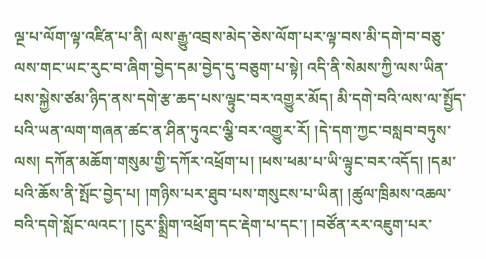ལྔ་པ་ལོག་ལྟ་འཛིན་པ་ནི། ལས་རྒྱུ་འབྲས་མེད་ཅེས་ལོག་པར་ལྟ་བས་མི་དགེ་བ་བཅུ་ལས་གང་ཡང་རུང་བ་ཞིག་བྱེད་དམ་བྱེད་དུ་བཅུག་པ་སྟེ། འདི་ནི་སེམས་ཀྱི་ལས་ཡིན་པས་སྐྱེས་ཙམ་ཉིད་ནས་དགེ་རྩ་ཆད་པས་ལྟུང་བར་འགྱུར་མོད། མི་དགེ་བའི་ལས་ལ་སྤྱོད་པའི་ཡན་ལག་གཞན་ཚང་ན་ཤིན་ཏུའང་ལྕི་བར་འགྱུར་རོ། །དེ་དག་ཀྱང་བསླབ་བཏུས་ལས། དཀོན་མཆོག་གསུམ་གྱི་དཀོར་འཕྲོག་པ། །ཕས་ཕམ་པ་ཡི་ལྟུང་བར་འདོད། །དམ་པའི་ཆོས་ནི་སྤོང་བྱེད་པ། །གཉིས་པར་ཐུབ་པས་གསུངས་པ་ཡིན། །ཚུལ་ཁྲིམས་འཆལ་བའི་དགེ་སློང་ལའང་། །ངུར་སྨྲིག་འཕྲོག་དང་རྡེག་པ་དང་། །བཙོན་རར་འཇུག་པར་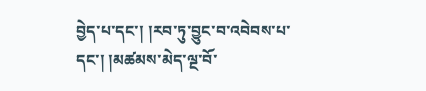བྱེད་པ་དང་། །རབ་ཏུ་བྱུང་བ་འབེབས་པ་དང་། །མཚམས་མེད་ལྔ་བོ་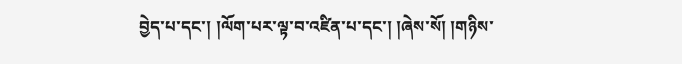བྱེད་པ་དང་། །ལོག་པར་ལྟ་བ་འཛིན་པ་དང་། །ཞེས་སོ། །གཉིས་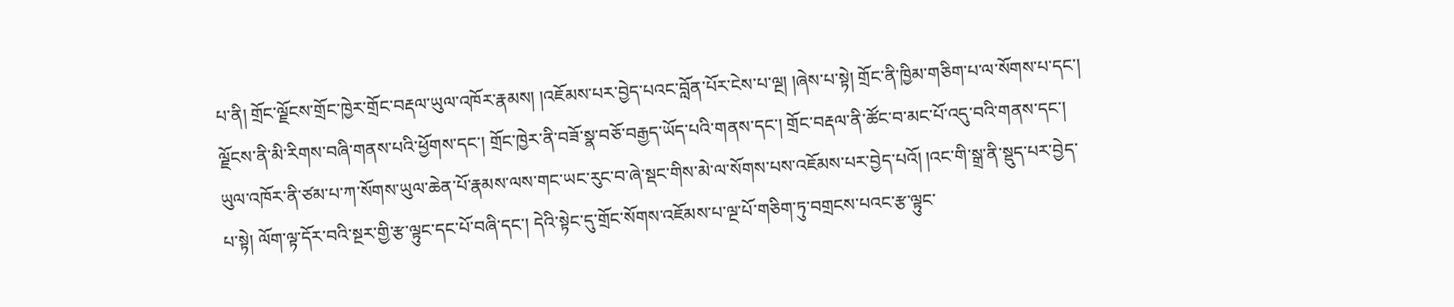པ་ནི། གྲོང་ལྗོངས་གྲོང་ཁྱེར་གྲོང་བརྡལ་ཡུལ་འཁོར་རྣམས། །འཇོམས་པར་བྱེད་པའང་བློན་པོར་ངེས་པ་ལྔ། །ཞེས་པ་སྟེ། གྲོང་ནི་ཁྱིམ་གཅིག་པ་ལ་སོགས་པ་དང་། ལྗོངས་ནི་མི་རིགས་བཞི་གནས་པའི་ཕྱོགས་དང་། གྲོང་ཁྱེར་ནི་བཟོ་སྣ་བཅོ་བརྒྱད་ཡོད་པའི་གནས་དང་། གྲོང་བརྡལ་ནི་ཚོང་བ་མང་པོ་འདུ་བའི་གནས་དང་། ཡུལ་འཁོར་ནི་ཙམ་པ་ཀ་སོགས་ཡུལ་ཆེན་པོ་རྣམས་ལས་གང་ཡང་རུང་བ་ཞེ་སྡང་གིས་མེ་ལ་སོགས་པས་འཇོམས་པར་བྱེད་པའོ། །འང་གི་སྒྲ་ནི་སྡུད་པར་བྱེད་པ་སྟེ། ལོག་ལྟ་དོར་བའི་སྔར་གྱི་རྩ་ལྟུང་དང་པོ་བཞི་དང་། དེའི་སྟེང་དུ་གྲོང་སོགས་འཇོམས་པ་ལྔ་པོ་གཅིག་ཏུ་བགྲངས་པའང་རྩ་ལྟུང་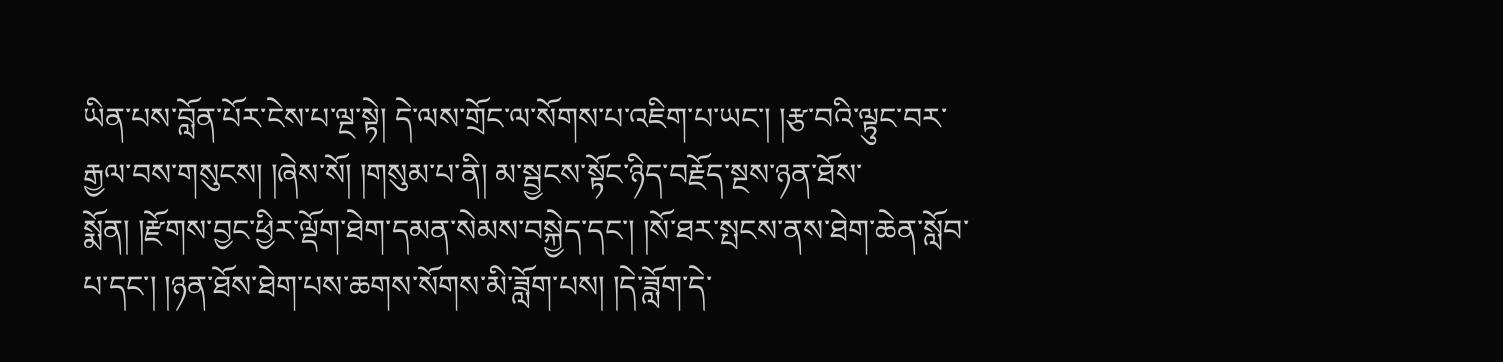ཡིན་པས་བློན་པོར་ངེས་པ་ལྔ་སྟེ། དེ་ལས་གྲོང་ལ་སོགས་པ་འཇིག་པ་ཡང་། །རྩ་བའི་ལྟུང་བར་རྒྱལ་བས་གསུངས། །ཞེས་སོ། །གསུམ་པ་ནི། མ་སྦྱངས་སྟོང་ཉིད་བརྗོད་སྔས་ཉན་ཐོས་སྨོན། །རྫོགས་བྱང་ཕྱིར་ལྡོག་ཐེག་དམན་སེམས་བསྐྱེད་དང་། །སོ་ཐར་སྤངས་ནས་ཐེག་ཆེན་སློབ་པ་དང་། །ཉན་ཐོས་ཐེག་པས་ཆགས་སོགས་མི་ཟློག་པས། །དེ་ཟློག་དེ་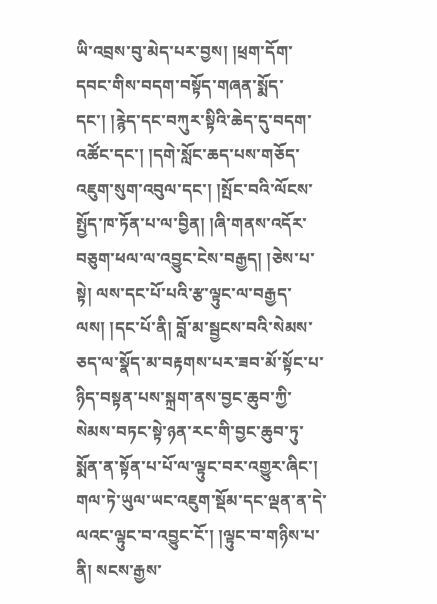ཡི་འབྲས་བུ་མེད་པར་བྱས། །ཕྲག་དོག་དབང་གིས་བདག་བསྟོད་གཞན་སྨོད་དང་། །རྙེད་དང་བཀུར་སྟིའི་ཆེད་དུ་བདག་འཚོང་དང་། །དགེ་སློང་ཆད་པས་གཅོད་འཇུག་སུག་འབུལ་དང་། །སྤོང་བའི་ལོངས་སྤྱོད་ཁ་ཏོན་པ་ལ་བྱིན། །ཞི་གནས་འདོར་བཅུག་ཕལ་ལ་འབྱུང་ངེས་བརྒྱད། །ཅེས་པ་སྟེ། ལས་དང་པོ་པའི་རྩ་ལྟུང་ལ་བརྒྱད་ལས། །དང་པོ་ནི། བློ་མ་སྦྱངས་བའི་སེམས་ཅད་ལ་སྣོད་མ་བརྟགས་པར་ཟབ་མོ་སྟོང་པ་ཉིད་བསྟན་པས་སྐྲག་ནས་བྱང་ཆུབ་ཀྱི་སེམས་བཏང་སྟེ་ཉན་རང་གི་བྱང་ཆུབ་ཏུ་སྨོན་ན་སྟོན་པ་པོ་ལ་ལྟུང་བར་འགྱུར་ཞིང་། གལ་ཏེ་ཡུལ་ཡང་འཇུག་སྡོམ་དང་ལྡན་ན་དེ་ལའང་ལྟུང་བ་འབྱུང་ངོ་། །ལྟུང་བ་གཉིས་པ་ནི། སངས་རྒྱས་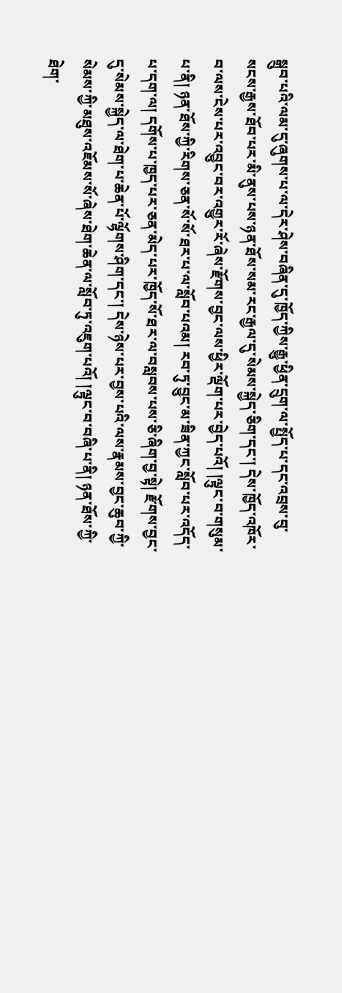སྒྲུབ་པའི་ལམ་དུ་ཞུགས་པ་ལ་དེར་ཤེས་བཞིན་དུ་ཁྱོད་ཀྱིས་རྒྱུ་ཕྱིན་དྲུག་ལ་སྤྱོད་པ་དང་འབྲས་བུ་སངས་རྒྱས་ཐོབ་པར་མི་ནུས་པས་ཉན་ཐོས་སམ་རང་རྒྱལ་དུ་སེམས་སྐྱེད་ཅིག་དང་། དེས་ཁྱོད་འཁོར་བ་ལས་ངེས་པར་འབྱུང་བར་འགྱུར་རོ་ཞེས་རྫོགས་བྱང་ལས་ཕྱིར་ལྡོག་པར་བྱེད་པའོ། །ལྟུང་བ་གསུམ་པ་ནི། ཉན་ཐོས་ཀྱི་རིགས་ཅན་སོ་སོ་ཐར་པ་ལ་སློབ་པའམ། རབ་ཏུ་བྱུང་མ་ཟིན་ཀྱང་སློབ་པར་འདོད་པ་དག་ལ། དགོས་པ་ཁྱད་པར་ཅན་མེད་པར་ཁྱོད་སོ་ཐར་ལ་བསླབས་པས་ཅི་ཞིག་བྱ་སྟེ། རྫོགས་བྱང་དུ་སེམས་སྐྱེད་ལ་ཐེག་པ་ཆེན་པོ་ལྷོགས་ཤིག་དང་། དེས་ཉེས་པར་བྱས་པའི་ལས་རྣམས་བྱང་ཆུབ་ཀྱི་སེམས་ཀྱི་མཐུས་འཇོམས་སོ་ཞེས་ཐེག་ཆེན་ལ་སློབ་ཏུ་འཇུག་པའོ། །ལྟུང་བ་བཞི་པ་ནི། ཉན་ཐོས་ཀྱི་ཐེག་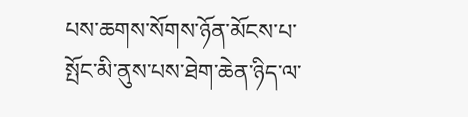པས་ཆགས་སོགས་ཉོན་མོངས་པ་སྤོང་མི་ནུས་པས་ཐེག་ཆེན་ཉིད་ལ་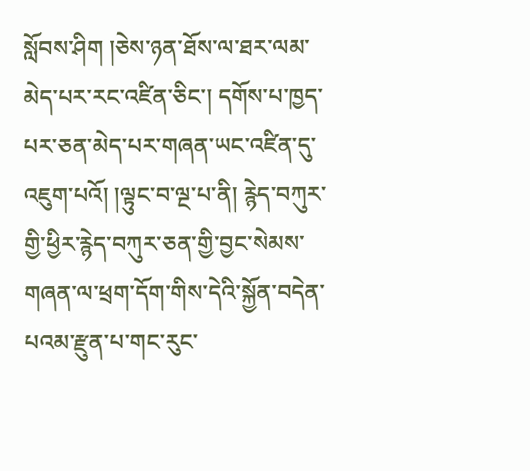སློབས་ཤིག །ཅེས་ཉན་ཐོས་ལ་ཐར་ལམ་མེད་པར་རང་འཛིན་ཅིང་། དགོས་པ་ཁྱད་པར་ཅན་མེད་པར་གཞན་ཡང་འཛིན་དུ་འཇུག་པའོ། །ལྟུང་བ་ལྔ་པ་ནི། རྙེད་བཀུར་གྱི་ཕྱིར་རྙེད་བཀུར་ཅན་གྱི་བྱང་སེམས་གཞན་ལ་ཕྲག་དོག་གིས་དེའི་སྐྱོན་བདེན་པའམ་རྫུན་པ་གང་རུང་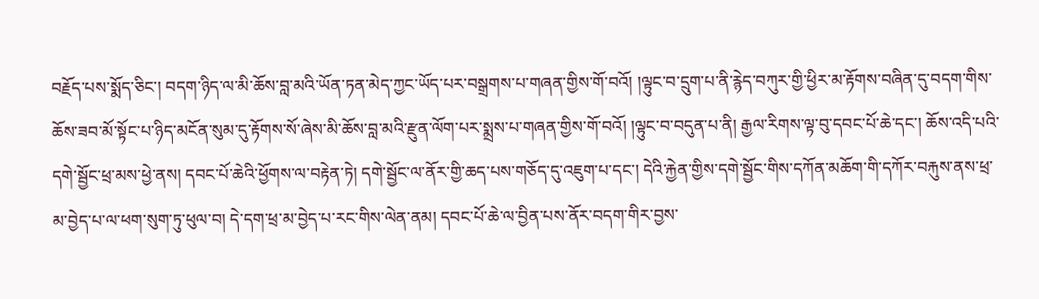བརྗོད་པས་སྨོད་ཅིང་། བདག་ཉིད་ལ་མི་ཆོས་བླ་མའི་ཡོན་ཏན་མེད་ཀྱང་ཡོད་པར་བསྒྲགས་པ་གཞན་གྱིས་གོ་བའོ། །ལྟུང་བ་དྲུག་པ་ནི་རྙེད་བཀུར་གྱི་ཕྱིར་མ་རྟོགས་བཞིན་དུ་བདག་གིས་ཆོས་ཟབ་མོ་སྟོང་པ་ཉིད་མངོན་སུམ་དུ་རྟོགས་སོ་ཞེས་མི་ཆོས་བླ་མའི་རྫུན་ལོག་པར་སྨྲས་པ་གཞན་གྱིས་གོ་བའོ། །ལྟུང་བ་བདུན་པ་ནི། རྒྱལ་རིགས་ལྟ་བུ་དབང་པོ་ཆེ་དང་། ཆོས་འདི་པའི་དགེ་སྦྱོང་ཕྲ་མས་ཕྱེ་ནས། དབང་པོ་ཆེའི་ཕྱོགས་ལ་བརྟེན་ཏེ། དགེ་སྦྱོང་ལ་ནོར་གྱི་ཆད་པས་གཅོད་དུ་འཇུག་པ་དང་། དེའི་རྐྱེན་གྱིས་དགེ་སྦྱོང་གིས་དཀོན་མཆོག་གི་དཀོར་བརྐུས་ནས་ཕྲ་མ་བྱེད་པ་ལ་ཕག་སུག་ཏུ་ཕུལ་བ། དེ་དག་ཕྲ་མ་བྱེད་པ་རང་གིས་ལེན་ནམ། དབང་པོ་ཆེ་ལ་བྱིན་པས་ནོར་བདག་གིར་བྱས་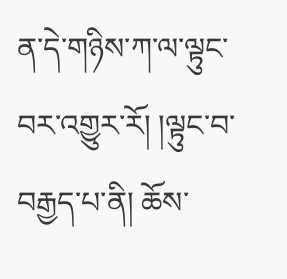ན་དེ་གཉིས་ཀ་ལ་ལྟུང་བར་འགྱུར་རོ། །ལྟུང་བ་བརྒྱད་པ་ནི། ཆོས་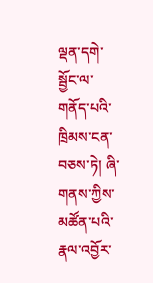ལྡན་དགེ་སྦྱོང་ལ་གནོད་པའི་ཁྲིམས་ངན་བཅས་ཏེ། ཞི་གནས་ཀྱིས་མཚོན་པའི་རྣལ་འབྱོར་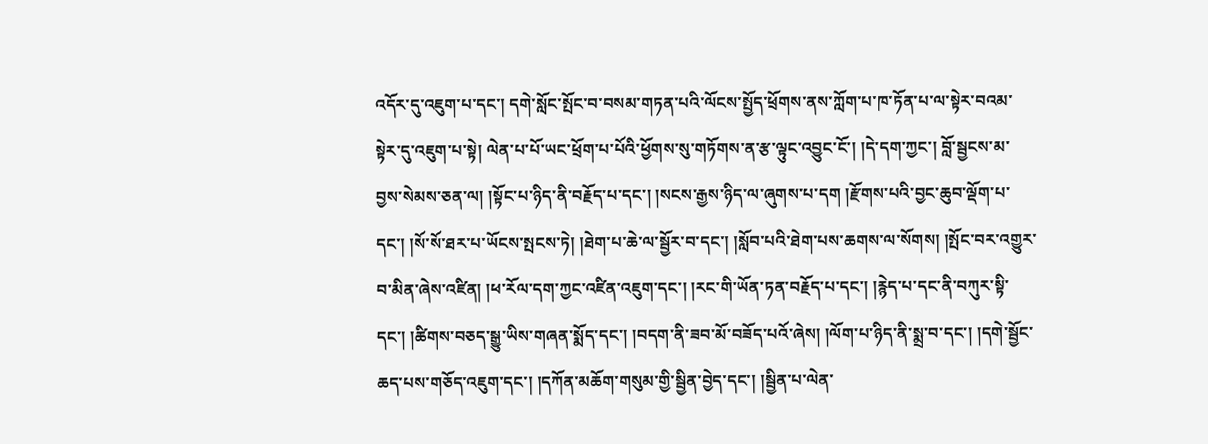འདོར་དུ་འཇུག་པ་དང་། དགེ་སློང་སྤོང་བ་བསམ་གཏན་པའི་ལོངས་སྤྱོད་ཕྲོགས་ནས་ཀློག་པ་ཁ་ཏོན་པ་ལ་སྟེར་བའམ་སྟེར་དུ་འཇུག་པ་སྟེ། ལེན་པ་པོ་ཡང་ཕྲོག་པ་པོའི་ཕྱོགས་སུ་གཏོགས་ན་རྩ་ལྟུང་འབྱུང་ངོ་། །དེ་དག་ཀྱང་། བློ་སྦྱངས་མ་བྱས་སེམས་ཅན་ལ། །སྟོང་པ་ཉིད་ནི་བརྗོད་པ་དང་། །སངས་རྒྱས་ཉིད་ལ་ཞུགས་པ་དག །རྫོགས་པའི་བྱང་ཆུབ་ལྡོག་པ་དང་། །སོ་སོ་ཐར་པ་ཡོངས་སྤངས་ཏེ། །ཐེག་པ་ཆེ་ལ་སྦྱོར་བ་དང་། །སློབ་པའི་ཐེག་པས་ཆགས་ལ་སོགས། །སྤོང་བར་འགྱུར་བ་མིན་ཞེས་འཛིན། །ཕ་རོལ་དག་ཀྱང་འཛིན་འཇུག་དང་། །རང་གི་ཡོན་ཏན་བརྗོད་པ་དང་། །རྙེད་པ་དང་ནི་བཀུར་སྟི་དང་། །ཚིགས་བཅད་སྒྱུ་ཡིས་གཞན་སྨོད་དང་། །བདག་ནི་ཟབ་མོ་བཟོད་པའོ་ཞེས། །ལོག་པ་ཉིད་ནི་སྨྲ་བ་དང་། །དགེ་སྦྱོང་ཆད་པས་གཅོད་འཇུག་དང་། །དཀོན་མཆོག་གསུམ་གྱི་སྦྱིན་བྱེད་དང་། །སྦྱིན་པ་ལེན་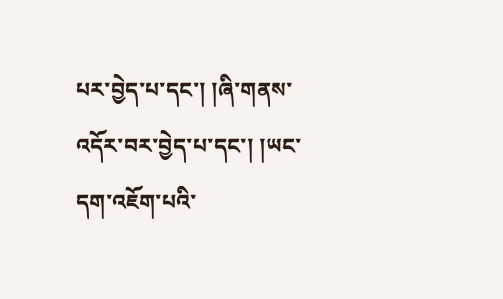པར་བྱེད་པ་དང་། །ཞི་གནས་འདོར་བར་བྱེད་པ་དང་། །ཡང་དག་འཇོག་པའི་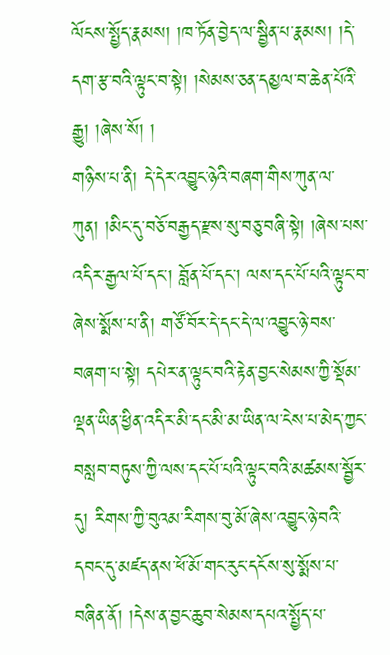ལོངས་སྤྱོད་རྣམས། །ཁ་ཏོན་བྱེད་ལ་སྦྱིན་པ་རྣམས། །དེ་དག་རྩ་བའི་ལྟུང་བ་སྟེ། །སེམས་ཅན་དམྱལ་བ་ཆེན་པོའི་རྒྱུ། །ཞེས་སོ། །
གཉིས་པ་ནི། དེ་དེར་འབྱུང་ཉེའི་བཞག་གིས་ཀུན་ལ་ཀུན། །མིང་དུ་བཅོ་བརྒྱད་རྫས་སུ་བཅུ་བཞི་སྟེ། །ཞེས་པས་འདིར་རྒྱལ་པོ་དང་། བློན་པོ་དང་། ལས་དང་པོ་པའི་ལྟུང་བ་ཞེས་སྨོས་པ་ནི། གཙོ་བོར་དེ་དང་དེ་ལ་འབྱུང་ཉེ་བས་བཞག་པ་སྟེ། དཔེར་ན་ལྟུང་བའི་རྟེན་བྱང་སེམས་ཀྱི་སྡོམ་ལྡན་ཡིན་ཕྱིན་འདིར་མི་དང་མི་མ་ཡིན་ལ་ངེས་པ་མེད་ཀྱང་བསླབ་བཏུས་ཀྱི་ལས་དང་པོ་པའི་ལྟུང་བའི་མཚམས་སྦྱོར་དུ། རིགས་ཀྱི་བུའམ་རིགས་བུ་མོ་ཞེས་འབྱུང་ཉེ་བའི་དབང་དུ་མཛད་ནས་ཕོ་མོ་གང་རུང་དངོས་སུ་སྨོས་པ་བཞིན་ནོ། །དེས་ན་བྱང་ཆུབ་སེམས་དཔའ་སྤྱོད་པ་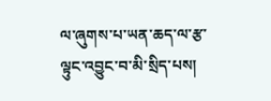ལ་ཞུགས་པ་ཡན་ཆད་ལ་རྩ་ལྟུང་འབྱུང་བ་མི་སྲིད་པས།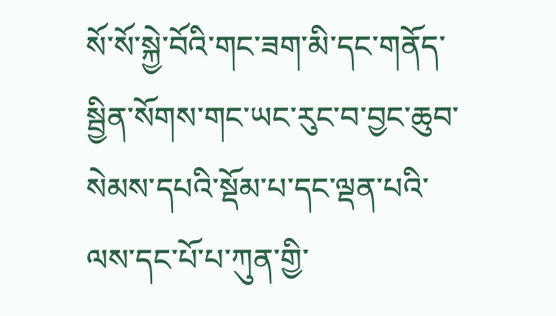སོ་སོ་སྐྱེ་བོའི་གང་ཟག་མི་དང་གནོད་སྦྱིན་སོགས་གང་ཡང་རུང་བ་བྱང་ཆུབ་སེམས་དཔའི་སྡོམ་པ་དང་ལྡན་པའི་ལས་དང་པོ་པ་ཀུན་གྱི་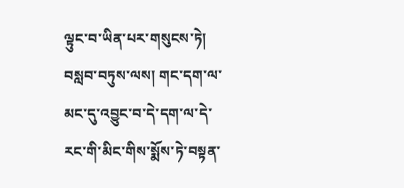ལྟུང་བ་ཡིན་པར་གསུངས་ཏེ། བསླབ་བཏུས་ལས། གང་དག་ལ་མང་དུ་འབྱུང་བ་དེ་དག་ལ་དེ་རང་གི་མིང་གིས་སྨོས་ཏེ་བསྟན་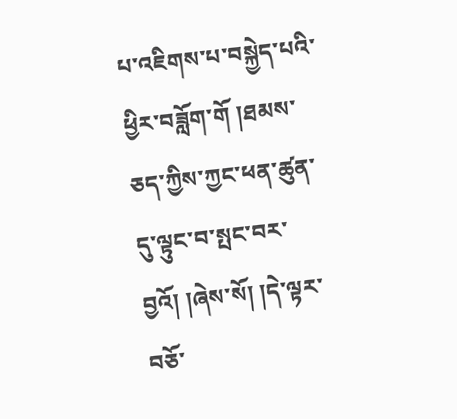པ་འཇིགས་པ་བསྐྱེད་པའི་ཕྱིར་བཟློག་གོ །ཐམས་ཅད་ཀྱིས་ཀྱང་ཕན་ཚུན་དུ་ལྟུང་བ་སྤང་བར་བྱའོ། །ཞེས་སོ། །དེ་ལྟར་བཅོ་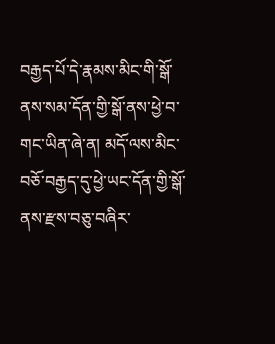བརྒྱད་པོ་དེ་རྣམས་མིང་གི་སྒོ་ནས་སམ་དོན་གྱི་སྒོ་ནས་ཕྱེ་བ་གང་ཡིན་ཞེ་ན། མདོ་ལས་མིང་བཅོ་བརྒྱད་དུ་ཕྱེ་ཡང་དོན་གྱི་སྒོ་ནས་རྫས་བཅུ་བཞིར་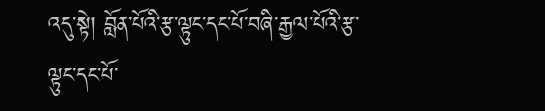འདུ་སྟེ། བློན་པོའི་རྩ་ལྟུང་དང་པོ་བཞི་རྒྱལ་པོའི་རྩ་ལྟུང་དང་པོ་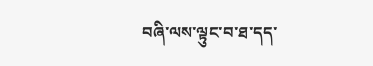བཞི་ལས་ལྟུང་བ་ཐ་དད་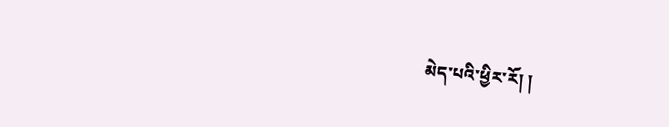མེད་པའི་ཕྱིར་རོ། །